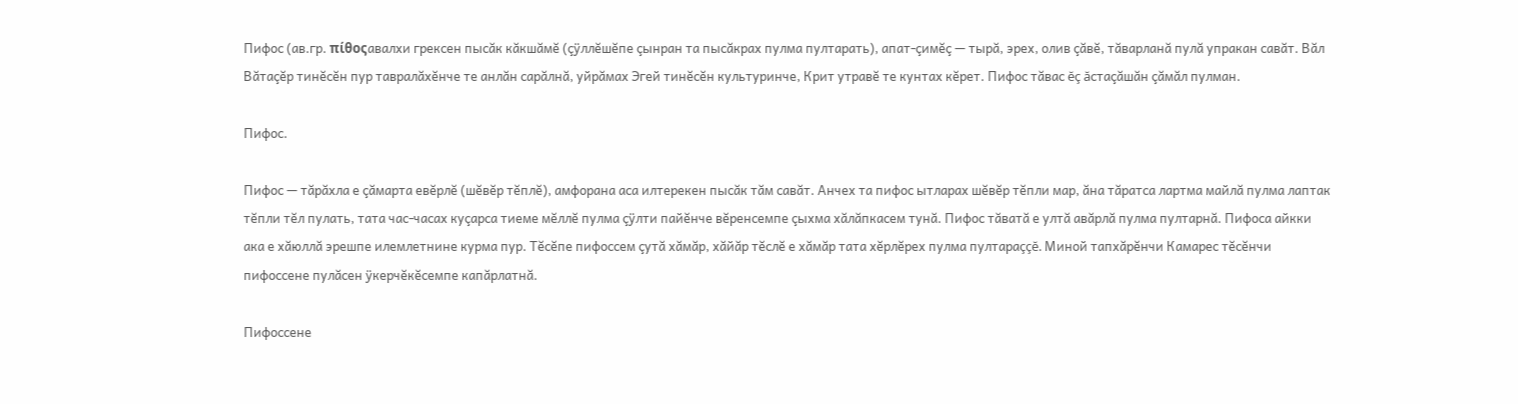Пифос (ав.гр. πίθοςавалхи грексен пысăк кăкшăмĕ (çÿллĕшĕпе çынран та пысăкрах пулма пултарать), апат-çимĕç — тырă, эрех, олив çăвĕ, тăварланă пулă упракан савăт. Вăл Вăтаçĕр тинĕсĕн пур тавралăхĕнче те анлăн сарăлнă, уйрăмах Эгей тинĕсĕн культуринче, Крит утравĕ те кунтах кĕрет. Пифос тăвас ĕç ăстаçăшăн çăмăл пулман.

Пифос.

Пифос — тăрăхла е çăмарта евĕрлĕ (шĕвĕр тĕплĕ), амфорана аса илтерекен пысăк тăм савăт. Анчех та пифос ытларах шĕвĕр тĕпли мар, ăна тăратса лартма майлă пулма лаптак тĕпли тĕл пулать, тата час-часах куçарса тиеме мĕллĕ пулма çÿлти пайĕнче вĕренсемпе çыхма хăлăпкасем тунă. Пифос тăватă е ултă авăрлă пулма пултарнă. Пифоса айкки ака е хăюллă эрешпе илемлетнине курма пур. Тĕсĕпе пифоссем çутă хăмăр, хăйăр тĕслĕ е хăмăр тата хĕрлĕрех пулма пултараççĕ. Миной тапхăрĕнчи Камарес тĕсĕнчи пифоссене пулăсен ÿкерчĕкĕсемпе капăрлатнă.

Пифоссене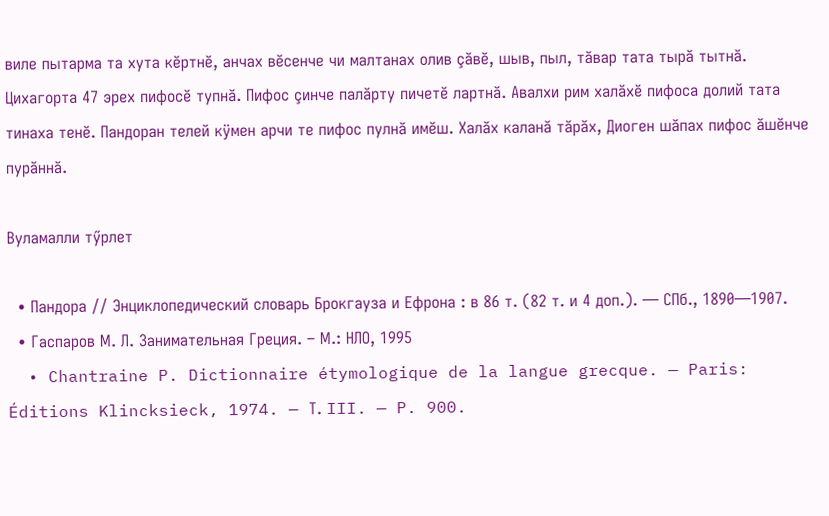виле пытарма та хута кĕртнĕ, анчах вĕсенче чи малтанах олив çăвĕ, шыв, пыл, тăвар тата тырă тытнă. Цихагорта 47 эрех пифосĕ тупнă. Пифос çинче палăрту пичетĕ лартнă. Авалхи рим халăхĕ пифоса долий тата тинаха тенĕ. Пандоран телей кÿмен арчи те пифос пулнă имĕш. Халăх каланă тăрăх, Диоген шăпах пифос ăшĕнче пурăннă.

Вуламалли тӳрлет

  • Пандора // Энциклопедический словарь Брокгауза и Ефрона : в 86 т. (82 т. и 4 доп.). — СПб., 1890—1907.
  • Гаспаров М. Л. Занимательная Греция. – М.: НЛО, 1995
  • Chantraine P. Dictionnaire étymologique de la langue grecque. — Paris: Éditions Klincksieck, 1974. — Т. III. — P. 900.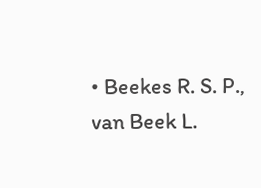• Beekes R. S. P., van Beek L.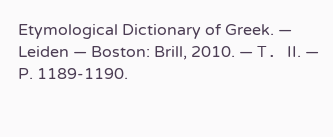Etymological Dictionary of Greek. — Leiden — Boston: Brill, 2010. — Т. II. — P. 1189-1190.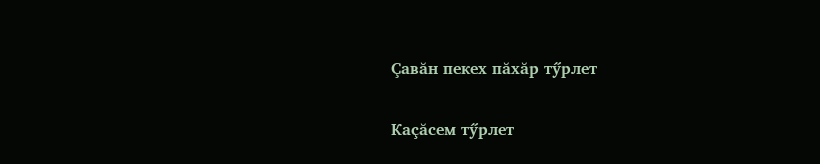Çавăн пекех пăхăр тӳрлет

Каçăсем тӳрлет